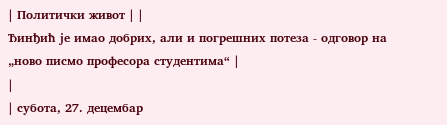| Политички живот | |
Ђинђић је имао добрих, али и погрешних потеза - одговор на „ново писмо професора студентима“ |
|
| субота, 27. децембар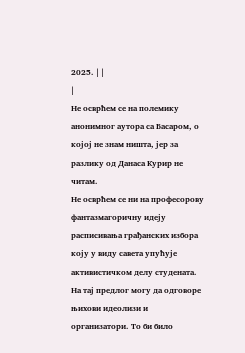2025. | |
|
Не осврћем се на полемику анонимног аутора са Басаром, о којој не знам ништа, јер за разлику од Данаса Курир не читам.
Не осврћем се ни на професорову фантазмагоричну идеју расписивања грађанских избора коју у виду савета упућује активистичком делу студената. На тај предлог могу да одговоре њихови идеолизи и организатори. То би било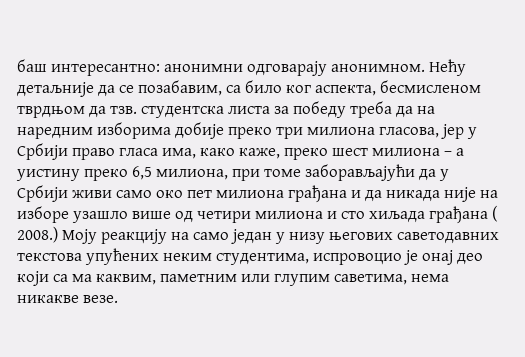баш интересантно: анонимни одговарају анонимном. Нећу детаљније да се позабавим, са било ког аспекта, бесмисленом тврдњом да тзв. студентска листа за победу треба да на наредним изборима добије преко три милиона гласова, јер у Србији право гласа има, како каже, преко шест милиона – а уистину преко 6,5 милиона, при томе заборављајући да у Србији живи само око пет милиона грађана и да никада није на изборе узашло више од четири милиона и сто хиљада грађана ( 2008.) Моју реакцију на само један у низу његових саветодавних текстова упућених неким студентима, испровоцио је онај део који са ма каквим, паметним или глупим саветима, нема никакве везе.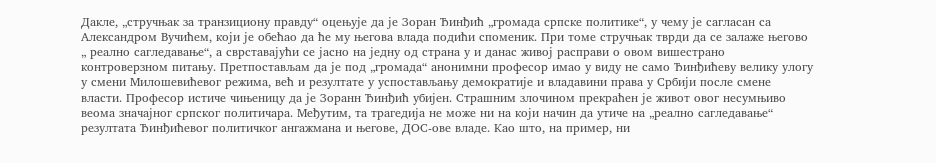Дакле, „стручњак за транзициону правду“ оцењује да је Зоран Ђинђић „громада српске политике“, у чему је сагласан са Александром Вучићем, који је обећао да ће му његова влада подићи споменик. При томе стручњак тврди да се залаже његово „ реално сагледавање“, а сврставајући се јасно на једну од страна у и данас живој расправи о овом вишестрано контроверзном питању. Претпостављам да је под „громада“ анонимни професор имао у виду не само Ђинђићеву велику улогу у смени Милошевићевог режима, већ и резултате у успостављању демократије и владавини права у Србији после смене власти. Професор истиче чињеницу да је Зоранн Ђинђић убијен. Страшним злочином прекраћен је живот овог несумњиво веома значајног српског политичара. Међутим, та трагедија не може ни на који начин да утиче на „реално сагледавање“ резултата Ђинђићевог политичког ангажмана и његове, ДОС-ове владе. Као што, на пример, ни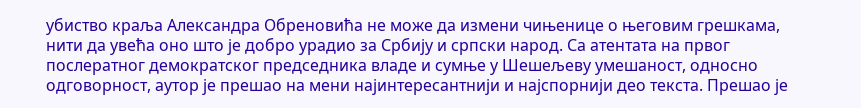убиство краља Александра Обреновића не може да измени чињенице о његовим грешкама, нити да увећа оно што је добро урадио за Србију и српски народ. Са атентата на првог послератног демократског председника владе и сумње у Шешељеву умешаност, односно одговорност, аутор је прешао на мени најинтересантнији и најспорнији део текста. Прешао је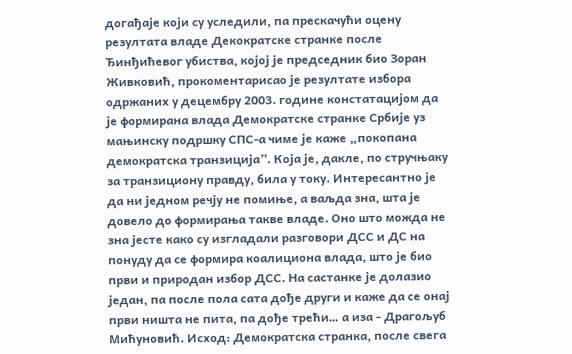догађаје који су уследили, па прескачући оцену резултата владе Декократске странке после Ђинђићевог убиства, којој је председник био Зоран Живковић, прокоментарисао је резултате избора одржаних у децембру 2003. године констатацијом да је формирана влада Демократске странке Србије уз мањинску подршку СПС-а чиме је каже „покопана демократска транзиција”. Која је, дакле, по стручњаку за транзициону правду, била у току. Интересантно је да ни једном речју не помиње, а ваљда зна, шта је довело до формирања такве владе. Оно што можда не зна јесте како су изгладали разговори ДСС и ДС на понуду да се формира коалициона влада, што је био први и природан избор ДСС. На састанке је долазио један, па после пола сата дође други и каже да се онај први ништа не пита, па дође трећи… а иза - Драгољуб Мићуновић. Исход: Демократска странка, после свега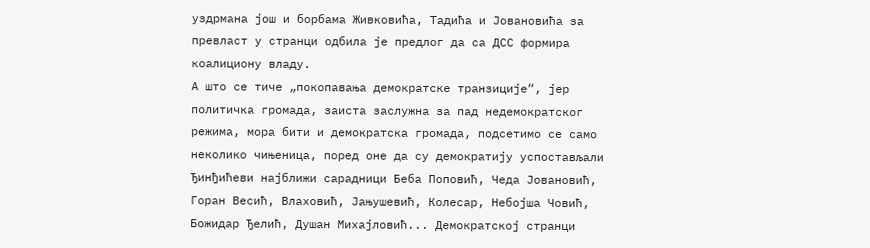уздрмана још и борбама Живковића, Тадића и Јовановића за превласт у странци одбила је предлог да са ДСС формира коалициону владу.
А што се тиче „покопавања демократске транзиције“, јер политичка громада, заиста заслужна за пад недемократског режима, мора бити и демократска громада, подсетимо се само неколико чињеница, поред оне да су демократију успостављали Ђинђићеви најближи сарадници Беба Поповић, Чеда Јовановић, Горан Весић, Влаховић, Јањушевић, Колесар, Небојша Човић, Божидар Ђелић, Душан Михајловић... Демократској странци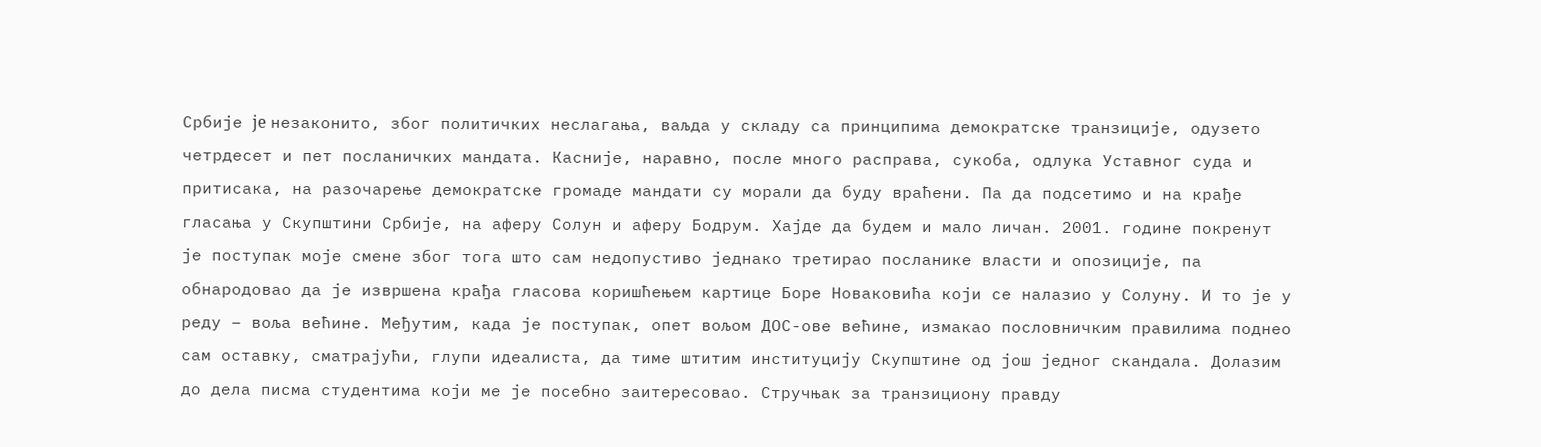Србије je незаконито, због политичких неслагања, ваљда у складу са принципима демократске транзиције, одузето четрдесет и пет посланичких мандата. Касније, наравно, после много расправа, сукоба, одлука Уставног суда и притисака, на разочарење демократске громаде мандати су морали да буду враћени. Па да подсетимо и на крађе гласања у Скупштини Србије, на аферу Солун и аферу Бодрум. Хајде да будем и мало личан. 2001. године покренут је поступак моје смене због тога што сам недопустиво једнако третирао посланике власти и опозиције, па обнародовао да је извршена крађа гласова коришћењем картице Боре Новаковића који се налазио у Солуну. И то је у реду – воља већине. Међутим, када је поступак, опет вољом ДОС-ове већине, измакао пословничким правилима поднео сам оставку, сматрајући, глупи идеалиста, да тиме штитим институцију Скупштине од још једног скандала. Долазим до дела писма студентима који ме је посебно заитересовао. Стручњак за транзициону правду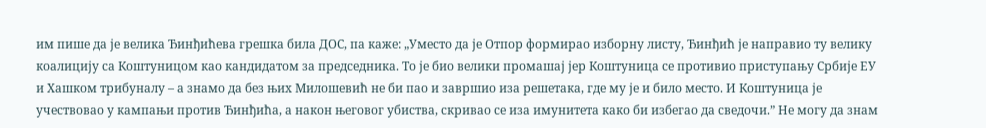им пише да је велика Ђинђићева грешка била ДОС, па каже: „Уместо да је Отпор формирао изборну листу, Ђинђић је направио ту велику коалицију са Коштуницом као кандидатом за председника. То је био велики промашај јер Коштуница се противио приступању Србије ЕУ и Хашком трибуналу – а знамо да без њих Милошевић не би пао и завршио иза решетака, где му је и било место. И Коштуница је учествовао у кампањи против Ђинђића, а након његовог убиства, скривао се иза имунитета како би избегао да сведочи.” Не могу да знам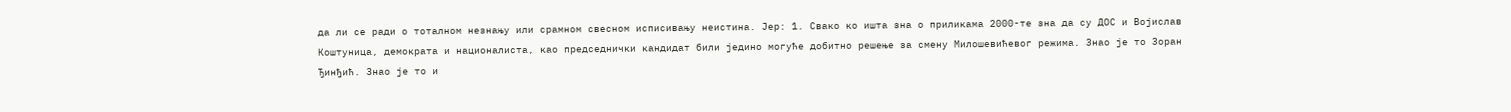да ли се ради о тоталном незнању или срамном свесном исписивању неистина. Јер: 1. Свако ко ишта зна о приликама 2000-те зна да су ДОС и Војислав Коштуница, демократа и националиста, као председнички кандидат били једино могуће добитно решење за смену Милошевићевог режима. Знао је то Зоран Ђинђић. Знао је то и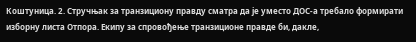Коштуница. 2. Стручњак за транзициону правду сматра да је уместо ДОС-а требало формирати изборну листа Отпора. Екипу за спровођење транзиционе правде би, дакле,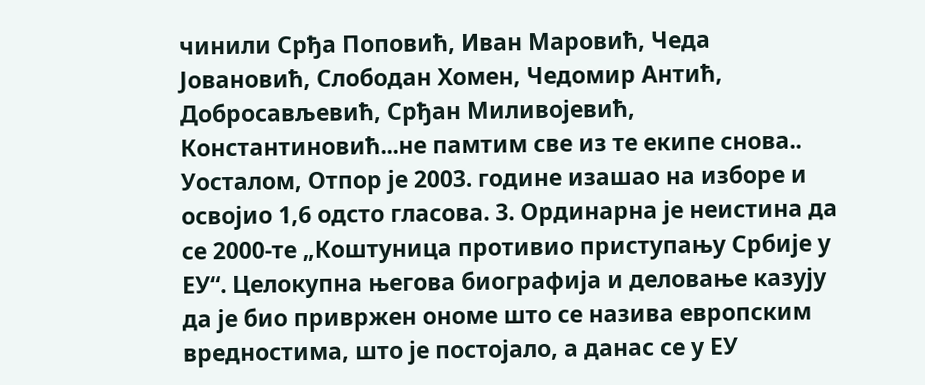чинили Срђа Поповић, Иван Маровић, Чеда Јовановић, Слободан Хомен, Чедомир Антић, Добросављевић, Срђан Миливојевић, Константиновић...не памтим све из те екипе снова.. Уосталом, Отпор је 2003. године изашао на изборе и освојио 1,6 одсто гласова. 3. Ординарна је неистина да се 2000-те „Коштуница противио приступању Србије у ЕУ“. Целокупна његова биографија и деловање казују да је био привржен ономе што се назива европским вредностима, што је постојало, а данас се у ЕУ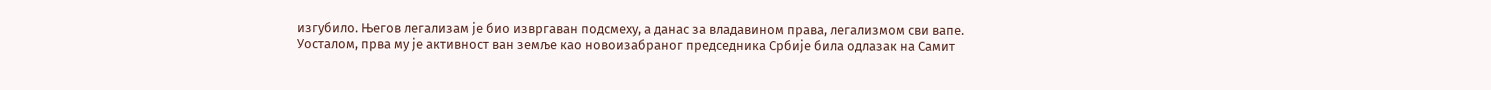изгубило. Његов легализам је био извргаван подсмеху, а данас за владавином права, легализмом сви вапе. Уосталом, прва му је активност ван земље као новоизабраног председника Србије била одлазак на Самит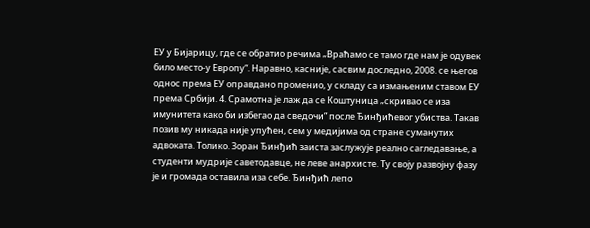ЕУ у Бијарицу, где се обратио речима „Враћамо се тамо где нам је одувек било место-у Европу“. Наравно, касније, сасвим доследно, 2008. се његов однос према ЕУ оправдано променио, у складу са измањеним ставом ЕУ према Србији. 4. Срамотна је лаж да се Коштуница „скривао се иза имунитета како би избегао да сведочи” после Ђинђићевог убиства. Такав позив му никада није упућен, сем у медијима од стране суманутих адвоката. Толико. Зоран Ђинђић заиста заслужује реално сагледавање, а студенти мудрије саветодавце, не леве анархисте. Ту своју развојну фазу је и громада оставила иза себе. Ђинђић лепо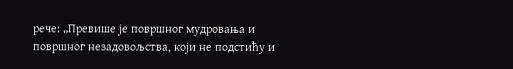рече: „Превише је површног мудровања и површног незадовољства, који не подстићу и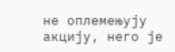не оплемењују акцију, него је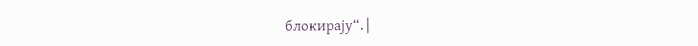блокирају“. |